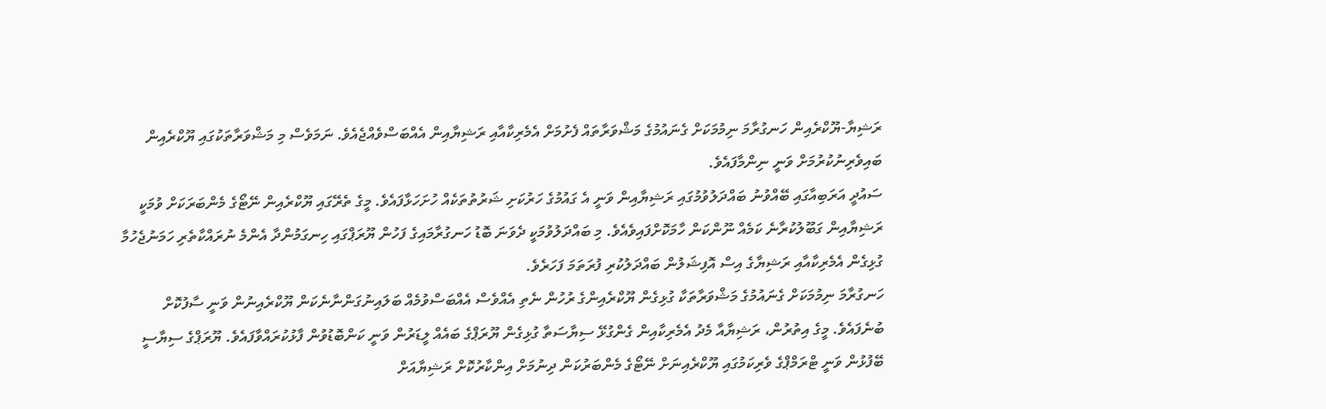ރަޝިޔާ-ޔޫކްރެއިން ހަނގުރާމަ ނިމުމަކަށް ގެނައުމުގެ މަޝްވަރާތައް ފެށުމަށް އެމެރިކާއާއި ރަޝިޔާއިން އެއްބަސްވެއްޖެއެވެ. ނަމަވެސް މި މަޝްވަރާތަކުގައި ޔޫކްރެއިން ބައިވެރިނުކުރުމަށް ވަނީ ނިންމާފައެވެ.
ސައުދީ އަރަބިއާގައި ބޭއްވުނު ބައްދަލުވުމުގައި ރަޝިޔާއިން ވަނީ އެ ގައުމުގެ ހަރުކަށި ޝަރުތުތަކެއް ހުށަހަޅާފައެވެ. މީގެ ތެރޭގައި ޔޫކްރެއިން ނޭޓޯގެ މެންބަރަކަށް ވުމަކީ ރަޝިޔާއިން ގަބޫލުކުރާނެ ކަމެއް ނޫންކަން ހާމަކޮށްފައިވެއެވެ. މި ބައްދަލުވުމަކީ ދެވަނަ ބޮޑު ހަނގުރާމައިގެ ފަހުން ޔޫރަޕްގައި ހިނގަމުންދާ އެންމެ ނުރައްކާތެރި ހަމަނުޖެހުމާ ގުޅިގެން އެމެރިކާއާއި ރަޝިޔާގެ އިސް އޮފިޝަލުން ބައްދަލުކުރި ފުރަތަމަ ފަހަރެވެ.
ހަނގުރާމަ ނިމުމަކަށް ގެނައުމުގެ މަޝްވަރާތަކާ ގުޅިގެން ޔޫކްރެއިންގެ ރުހުން ނެތި އެއްވެސް އެއްބަސްވުމެއް ބަލައިނުގަންނާނެކަން ޔޫކްރެއިނުން ވަނީ ސާފުކޮށް ބުނެފައެވެ. މީގެ އިތުރުން، ރަޝިޔާއާ މެދު އެމެރިކާއިން ގެންގުޅޭ ސިޔާސަތާ ގުޅިގެން ޔޫރަޕްގެ ބައެއް ލީޑަރުން ވަނީ ކަންބޮޑުވުން ފާޅުކުރައްވާފައެވެ. ޔޫރަޕްގެ ސިޔާސީ ބޭފުޅުން ވަނީ ޓްރަމްޕްގެ ވެރިކަމުގައި ޔޫކްރެއިނަށް ނޭޓޯގެ މެންބަރުކަން ދިނުމަށް އިންކާރުކޮށް ރަޝިޔާއަށް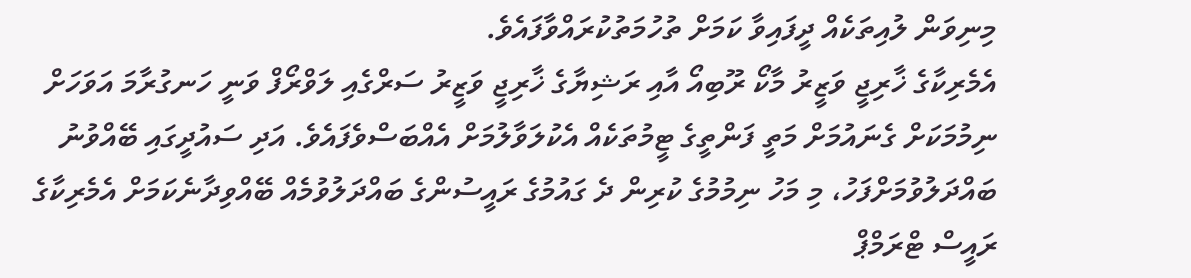މިނިވަން ލުއިތަކެއް ދީފައިވާ ކަމަށް ތުހުމަތުކުރައްވާފައެވެ.
އެމެރިކާގެ ޚާރިޖީ ވަޒީރު މާކޯ ރޫބިއޯ އާއި ރަޝިޔާގެ ޚާރިޖީ ވަޒީރު ސަރްގެއި ލަވްރޯފް ވަނީ ހަނގުރާމަ އަވަހަށް ނިމުމަކަށް ގެނައުމަށް މަތީ ފަންތީގެ ޓީމުތަކެއް އެކުލަވާލުމަށް އެއްބަސްވެފައެވެ. އަދި ސައުދީގައި ބޭއްވުނު ބައްދަލުވުމަށްފަހު، މި މަހު ނިމުމުގެ ކުރިން ދެ ގައުމުގެ ރައީސުންގެ ބައްދަލުވުމެއް ބޭއްވިދާނެކަމަށް އެމެރިކާގެ ރައީސް ޓްރަމްޕް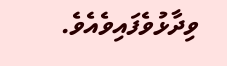ވިދާޅުވެފައިވެއެވެ.